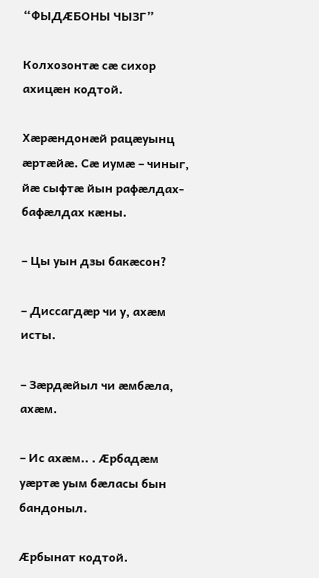“ФЫДÆБОНЫ ЧЫЗГ”

Колхозонтæ сæ сихор ахицæн кодтой.

Хæрæндонæй рацæуынц æртæйæ. Сæ иумæ – чиныг, йæ сыфтæ йын рафæлдах-бафæлдах кæны.

– Цы уын дзы бакæсон?

– Диссагдæр чи у, ахæм исты.

– Зæрдæйыл чи æмбæла, ахæм.

– Ис ахæм.. . Æрбадæм уæртæ уым бæласы бын бандоныл.

Æрбынат кодтой.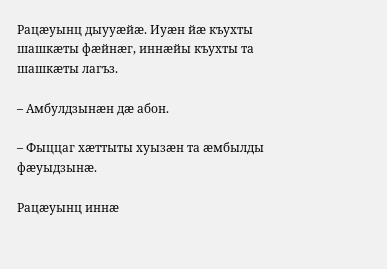Рацæуынц дыууæйæ. Иуæн йæ къухты шашкæты фæйнæг, иннæйы къухты та шашкæты лагъз.

– Амбулдзынæн дæ абон.

– Фыццаг хæттыты хуызæн та æмбылды фæуыдзынæ.

Рацæуынц иннæ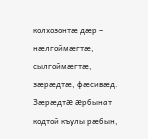колхозонтæ дæр – нæлгоймæгтæ, сылгоймæгтæ, зæрæдтæ, фæсивæд. Зæрæдтæ æрбынат кодтой къулы рæбын,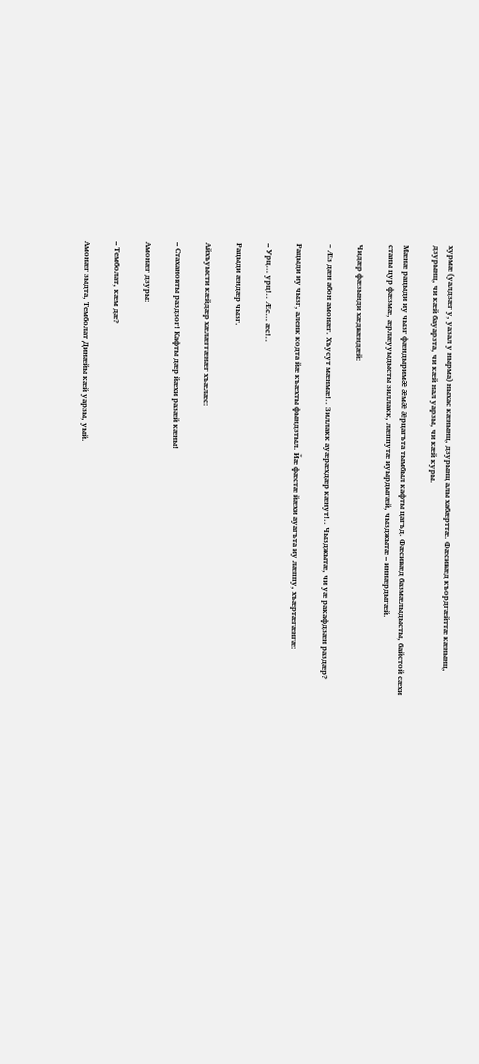хурмæ (уалдзæг у, уазал у нырма) ныхас кæнынц, дзурынц алы хабæрттæ. Фæсивæд къордгæйттæ кæнынц, дзурынц, чи кæй бауарзта, чи кæй нал уарзы, чи кæй куры.

Мæнæ рацыди иу чызг фæндыримæ æмæ æрцагъта тымбыл кафты цагъд. Фæсивæд базмæлыдысты, байстой сæхи станы цур фæзмæ, æрлæууыдысты зиллакк, лæппутæ иуырдыгæй, чызджытæ – иннæрдыгæй.

Чидæр фæзынди хæдвæндæй:

– Æз дæн абон амонæг. Хъусут мæнмæ!.. Зиллакк ауæрæхдæр кæнут!.. Чызджытæ, чи уæ ракафдзæн раздæр?

Рацыди иу чызг, аленк кодта йæ къæхты фындзтыл. Йæ фæстæ йæхи ауагъта иу лæппу, хъæртæгæнгæ:

– Урц… урц!.. Æс… æс!..

Рацыди æндæр чызг.

Айхъуысти кæйдæр хæлæггæнæг хъæлæс:

– Стахановты раздзог! Кафты дæр йæхи разæй кæны!

Амонæг дзуры:

– Темболат, кæм дæ?

Амонæг зыдта, Темболат Динæйы кæй уарзы, уый.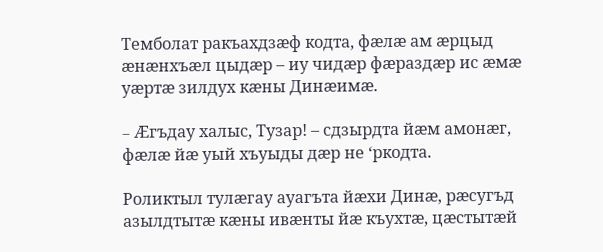Темболат ракъахдзæф кодта, фæлæ ам æрцыд æнæнхъæл цыдæр – иу чидæр фæраздæр ис æмæ уæртæ зилдух кæны Динæимæ.

– Æгъдау халыс, Тузар! – сдзырдта йæм амонæг, фæлæ йæ уый хъуыды дæр не ‘ркодта.

Роликтыл тулæгау ауагъта йæхи Динæ, рæсугъд азылдтытæ кæны ивæнты йæ къухтæ, цæстытæй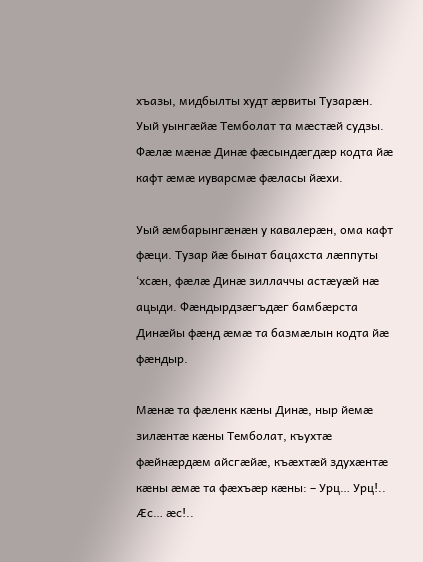хъазы, мидбылты худт æрвиты Тузарæн. Уый уынгæйæ Темболат та мæстæй судзы. Фæлæ мæнæ Динæ фæсындæгдæр кодта йæ кафт æмæ иуварсмæ фæласы йæхи.

Уый æмбарынгæнæн у кавалерæн, ома кафт фæци. Тузар йæ бынат бацахста лæппуты ‘хсæн, фæлæ Динæ зиллаччы астæуæй нæ ацыди. Фæндырдзæгъдæг бамбæрста Динæйы фæнд æмæ та базмæлын кодта йæ фæндыр.

Мæнæ та фæленк кæны Динæ, ныр йемæ зилæнтæ кæны Темболат, къухтæ фæйнæрдæм айсгæйæ, къæхтæй здухæнтæ кæны æмæ та фæхъæр кæны: – Урц… Урц!.. Æс… æс!..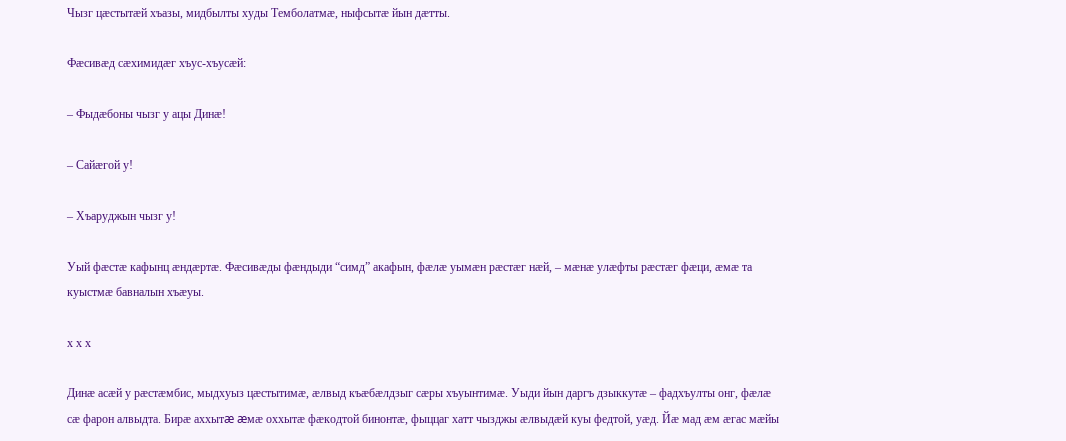Чызг цæстытæй хъазы, мидбылты худы Темболатмæ, ныфсытæ йын дæтты.

Фæсивæд сæхимидæг хъус-хъусæй:

– Фыдæбоны чызг у ацы Динæ!

– Сайæгой у!

– Хъаруджын чызг у!

Уый фæстæ кафынц æндæртæ. Фæсивæды фæндыди “симд” акафын, фæлæ уымæн рæстæг нæй, – мæнæ улæфты рæстæг фæци, æмæ та куыстмæ бавналын хъæуы.

х х х

Динæ асæй у рæстæмбис, мыдхуыз цæстытимæ, æлвыд къæбæлдзыг сæры хъуынтимæ. Уыди йын даргъ дзыккутæ – фадхъулты онг, фæлæ сæ фарон алвыдта. Бирæ аххытæ æмæ оххытæ фæкодтой бинонтæ, фыццаг хатт чызджы æлвыдæй куы федтой, уæд. Йæ мад æм æгас мæйы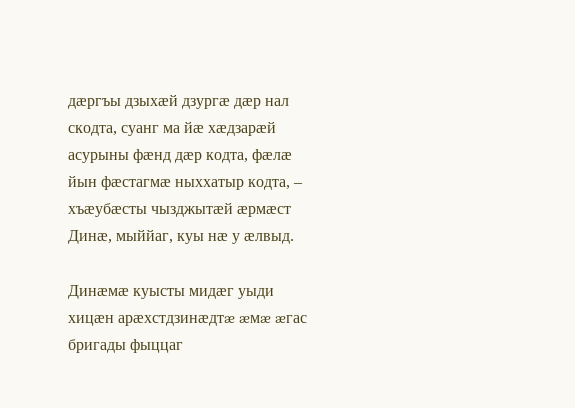дæргъы дзыхæй дзургæ дæр нал скодта, суанг ма йæ хæдзарæй асурыны фæнд дæр кодта, фæлæ йын фæстагмæ ныххатыр кодта, – хъæубæсты чызджытæй æрмæст Динæ, мыййаг, куы нæ у æлвыд.

Динæмæ куысты мидæг уыди хицæн арæхстдзинæдтæ æмæ æгас бригады фыццаг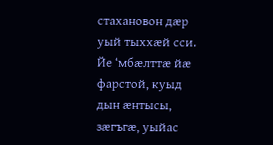стахановон дæр уый тыххæй сси. Йе ‘мбæлттæ йæ фарстой, куыд дын æнтысы, зæгъгæ, уыйас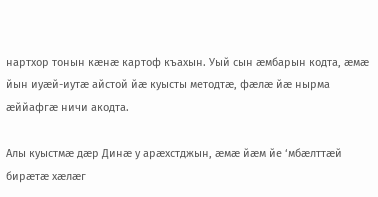нартхор тонын кæнæ картоф къахын. Уый сын æмбарын кодта, æмæ йын иуæй-иутæ айстой йæ куысты методтæ, фæлæ йæ нырма æййафгæ ничи акодта.

Алы куыстмæ дæр Динæ у арæхстджын, æмæ йæм йе ‘мбæлттæй бирæтæ хæлæг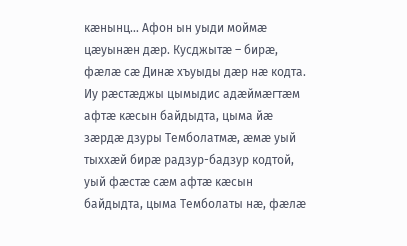кæнынц… Афон ын уыди моймæ цæуынæн дæр. Кусджытæ – бирæ, фæлæ сæ Динæ хъуыды дæр нæ кодта. Иу рæстæджы цымыдис адæймæгтæм афтæ кæсын байдыдта, цыма йæ зæрдæ дзуры Темболатмæ, æмæ уый тыххæй бирæ радзур-бадзур кодтой, уый фæстæ сæм афтæ кæсын байдыдта, цыма Темболаты нæ, фæлæ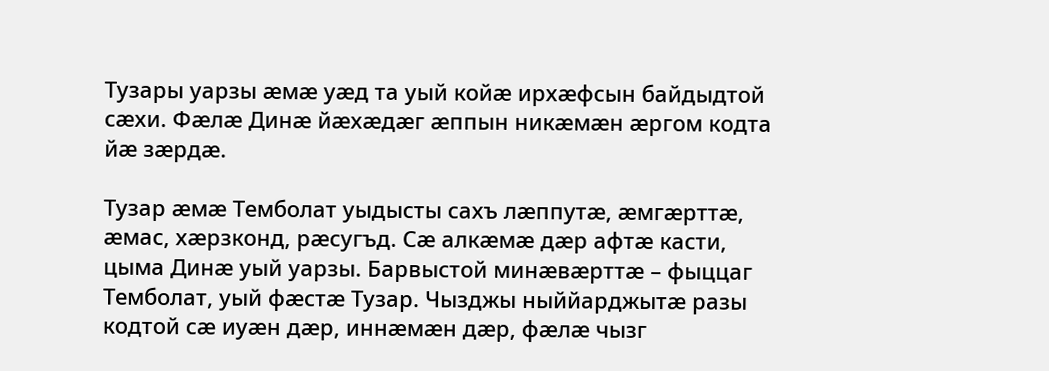Тузары уарзы æмæ уæд та уый койæ ирхæфсын байдыдтой сæхи. Фæлæ Динæ йæхæдæг æппын никæмæн æргом кодта йæ зæрдæ.

Тузар æмæ Темболат уыдысты сахъ лæппутæ, æмгæрттæ, æмас, хæрзконд, рæсугъд. Сæ алкæмæ дæр афтæ касти, цыма Динæ уый уарзы. Барвыстой минæвæрттæ – фыццаг Темболат, уый фæстæ Тузар. Чызджы ныййарджытæ разы кодтой сæ иуæн дæр, иннæмæн дæр, фæлæ чызг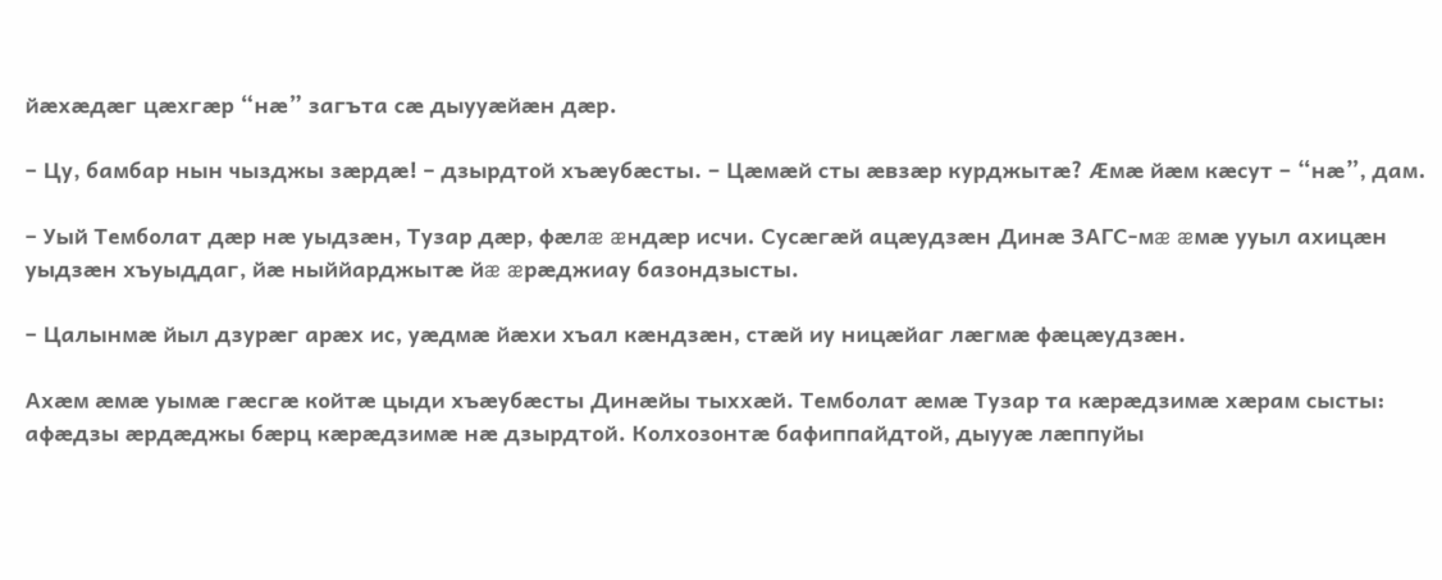йæхæдæг цæхгæр “нæ” загъта сæ дыууæйæн дæр.

– Цу, бамбар нын чызджы зæрдæ! – дзырдтой хъæубæсты. – Цæмæй сты æвзæр курджытæ? Æмæ йæм кæсут – “нæ”, дам.

– Уый Темболат дæр нæ уыдзæн, Тузар дæр, фæлæ æндæр исчи. Сусæгæй ацæудзæн Динæ ЗАГС-мæ æмæ ууыл ахицæн уыдзæн хъуыддаг, йæ ныййарджытæ йæ æрæджиау базондзысты.

– Цалынмæ йыл дзурæг арæх ис, уæдмæ йæхи хъал кæндзæн, стæй иу ницæйаг лæгмæ фæцæудзæн.

Ахæм æмæ уымæ гæсгæ койтæ цыди хъæубæсты Динæйы тыххæй. Темболат æмæ Тузар та кæрæдзимæ хæрам сысты: афæдзы æрдæджы бæрц кæрæдзимæ нæ дзырдтой. Колхозонтæ бафиппайдтой, дыууæ лæппуйы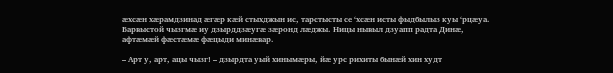æхсæн хæрамдзинад æгæр кæй стыхджын ис, тарстысты се ‘хсæн исты фыдбылыз куы ‘рцæуа. Барвыстой чызгмæ иу дзырддзæугæ зæронд лæджы. Ницы нывыл дзуапп радта Динæ, афтæмæй фæстæмæ фæцыди минæвар.

– Арт у, арт, ацы чызг! – дзырдта уый хинымæры, йæ урс рихиты бынæй хин худт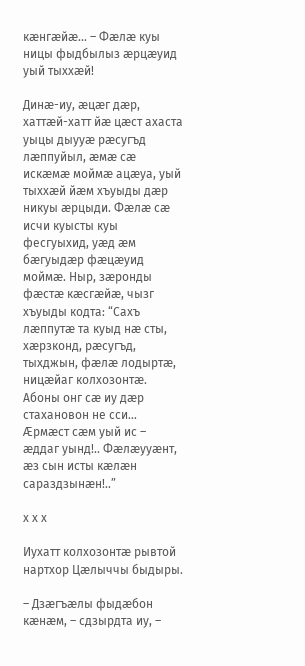кæнгæйæ… – Фæлæ куы ницы фыдбылыз æрцæуид уый тыххæй!

Динæ-иу, æцæг дæр, хаттæй-хатт йæ цæст ахаста уыцы дыууæ рæсугъд лæппуйыл, æмæ сæ искæмæ моймæ ацæуа, уый тыххæй йæм хъуыды дæр никуы æрцыди. Фæлæ сæ исчи куысты куы фесгуыхид, уæд æм бæгуыдæр фæцæуид моймæ. Ныр, зæронды фæстæ кæсгæйæ, чызг хъуыды кодта: “Сахъ лæппутæ та куыд нæ сты, хæрзконд, рæсугъд, тыхджын, фæлæ лодыртæ, ницæйаг колхозонтæ. Абоны онг сæ иу дæр стахановон не сси… Æрмæст сæм уый ис – æддаг уынд!.. Фæлæууæнт, æз сын исты кæлæн сараздзынæн!..”

х х х

Иухатт колхозонтæ рывтой нартхор Цæлыччы быдыры.

– Дзæгъæлы фыдæбон кæнæм, – сдзырдта иу, –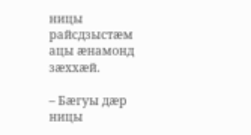ницы райсдзыстæм ацы æнамонд зæххæй.

– Бæгуы дæр ницы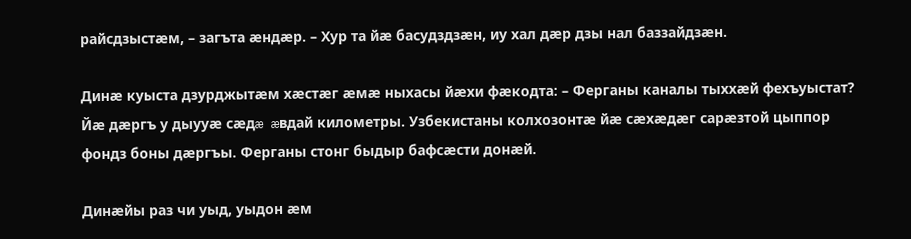райсдзыстæм, – загъта æндæр. – Хур та йæ басудздзæн, иу хал дæр дзы нал баззайдзæн.

Динæ куыста дзурджытæм хæстæг æмæ ныхасы йæхи фæкодта: – Ферганы каналы тыххæй фехъуыстат? Йæ дæргъ у дыууæ сæдæ æвдай километры. Узбекистаны колхозонтæ йæ сæхæдæг сарæзтой цыппор фондз боны дæргъы. Ферганы стонг быдыр бафсæсти донæй.

Динæйы раз чи уыд, уыдон æм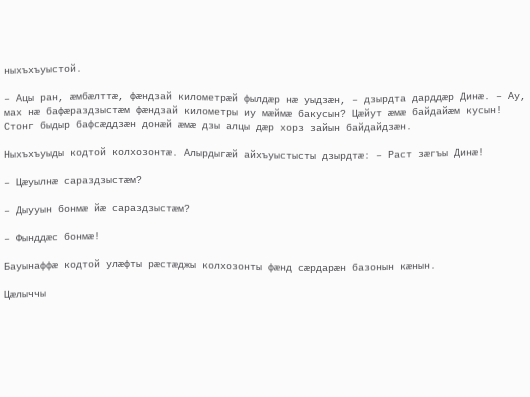ныхъхъуыстой.

– Ацы ран, æмбæлттæ, фæндзай километрæй фылдæр нæ уыдзæн, – дзырдта дарддæр Динæ. – Ау, мах нæ бафæраздзыстæм фæндзай километры иу мæймæ бакусын? Цæйут æмæ байдайæм кусын! Стонг быдыр бафсæддзæн донæй æмæ дзы алцы дæр хорз зайын байдайдзæн.

Ныхъхъуыды кодтой колхозонтæ. Алырдыгæй айхъуыстысты дзырдтæ: – Раст зæгъы Динæ!

– Цæуылнæ сараздзыстæм?

– Дыууын бонмæ йæ сараздзыстæм?

– Фынддæс бонмæ!

Бауынаффæ кодтой улæфты рæстæджы колхозонты фæнд сæрдарæн базонын кæнын.

Цæлыччы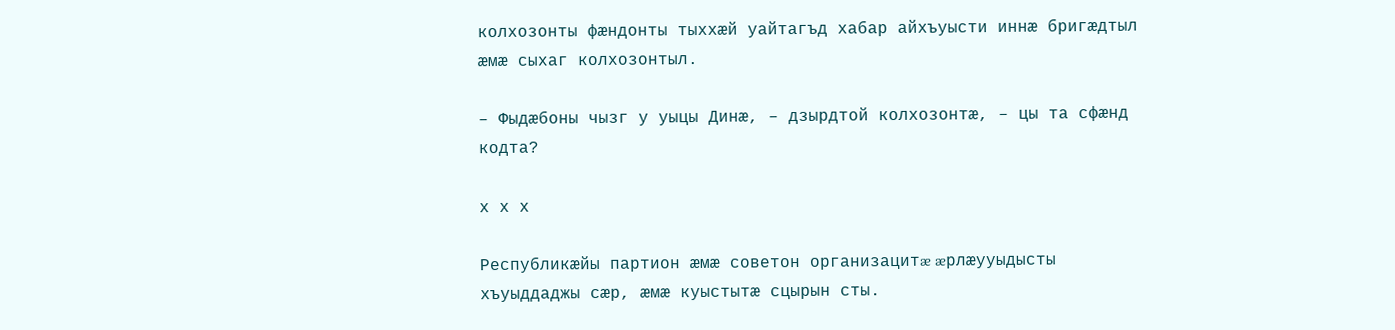колхозонты фæндонты тыххæй уайтагъд хабар айхъуысти иннæ бригæдтыл æмæ сыхаг колхозонтыл.

– Фыдæбоны чызг у уыцы Динæ, – дзырдтой колхозонтæ, – цы та сфæнд кодта?

х х х

Республикæйы партион æмæ советон организацитæ æрлæууыдысты хъуыддаджы сæр, æмæ куыстытæ сцырын сты.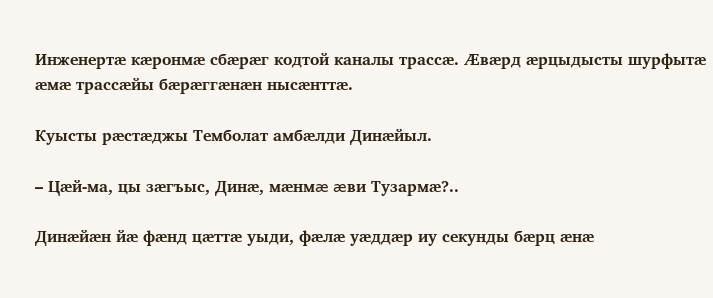Инженертæ кæронмæ сбæрæг кодтой каналы трассæ. Æвæрд æрцыдысты шурфытæ æмæ трассæйы бæрæггæнæн нысæнттæ.

Куысты рæстæджы Темболат амбæлди Динæйыл.

– Цæй-ма, цы зæгъыс, Динæ, мæнмæ æви Тузармæ?..

Динæйæн йæ фæнд цæттæ уыди, фæлæ уæддæр иу секунды бæрц æнæ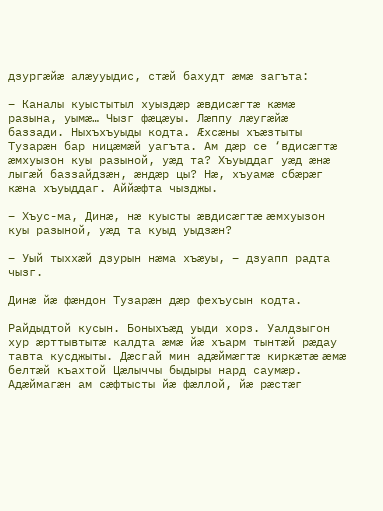дзургæйæ алæууыдис, стæй бахудт æмæ загъта:

– Каналы куыстытыл хуыздæр æвдисæгтæ кæмæ разына, уымæ… Чызг фæцæуы. Лæппу лæугæйæ баззади. Ныхъхъуыды кодта. Æхсæны хъæзтыты Тузарæн бар ницæмæй уагъта. Ам дæр се ‘вдисæгтæ æмхуызон куы разыной, уæд та? Хъуыддаг уæд æнæ лыгæй баззайдзæн, æндæр цы? Нæ, хъуамæ сбæрæг кæна хъуыддаг. Аййæфта чызджы.

– Хъус-ма, Динæ, нæ куысты æвдисæгтæ æмхуызон куы разыной, уæд та куыд уыдзæн?

– Уый тыххæй дзурын нæма хъæуы, – дзуапп радта чызг.

Динæ йæ фæндон Тузарæн дæр фехъусын кодта.

Райдыдтой кусын. Боныхъæд уыди хорз. Уалдзыгон хур æрттывтытæ калдта æмæ йæ хъарм тынтæй рæдау тавта кусджыты. Дæсгай мин адæймæгтæ киркæтæ æмæ белтæй къахтой Цæлыччы быдыры нард саумæр. Адæймагæн ам сæфтысты йæ фæллой, йæ рæстæг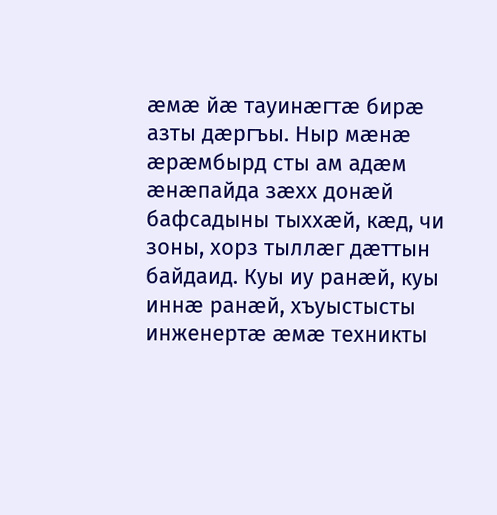æмæ йæ тауинæгтæ бирæ азты дæргъы. Ныр мæнæ æрæмбырд сты ам адæм æнæпайда зæхх донæй бафсадыны тыххæй, кæд, чи зоны, хорз тыллæг дæттын байдаид. Куы иу ранæй, куы иннæ ранæй, хъуыстысты инженертæ æмæ техникты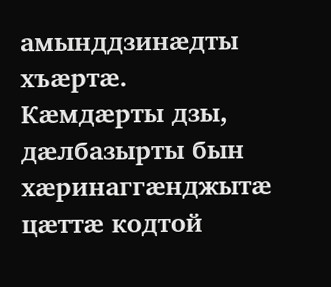амынддзинæдты хъæртæ. Кæмдæрты дзы, дæлбазырты бын хæринаггæнджытæ цæттæ кодтой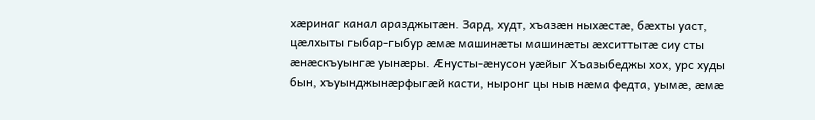хæринаг канал аразджытæн. Зард, худт, хъазæн ныхæстæ, бæхты уаст, цæлхыты гыбар-гыбур æмæ машинæты машинæты æхситтытæ сиу сты æнæскъуынгæ уынæры. Æнусты-æнусон уæйыг Хъазыбеджы хох, урс худы бын, хъуынджынæрфыгæй касти, ныронг цы ныв нæма федта, уымæ, æмæ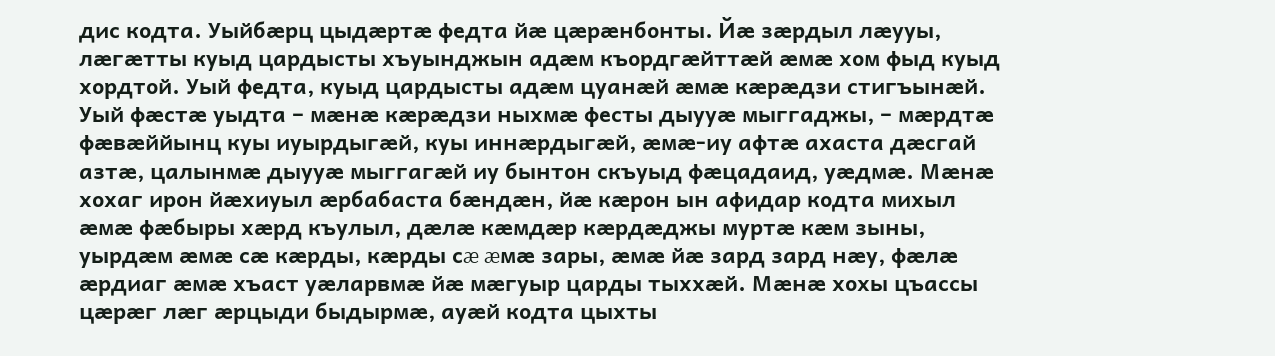дис кодта. Уыйбæрц цыдæртæ федта йæ цæрæнбонты. Йæ зæрдыл лæууы, лæгæтты куыд цардысты хъуынджын адæм къордгæйттæй æмæ хом фыд куыд хордтой. Уый федта, куыд цардысты адæм цуанæй æмæ кæрæдзи стигъынæй. Уый фæстæ уыдта – мæнæ кæрæдзи ныхмæ фесты дыууæ мыггаджы, – мæрдтæ фæвæййынц куы иуырдыгæй, куы иннæрдыгæй, æмæ-иу афтæ ахаста дæсгай азтæ, цалынмæ дыууæ мыггагæй иу бынтон скъуыд фæцадаид, уæдмæ. Мæнæ хохаг ирон йæхиуыл æрбабаста бæндæн, йæ кæрон ын афидар кодта михыл æмæ фæбыры хæрд къулыл, дæлæ кæмдæр кæрдæджы муртæ кæм зыны, уырдæм æмæ сæ кæрды, кæрды сæ æмæ зары, æмæ йæ зард зард нæу, фæлæ æрдиаг æмæ хъаст уæларвмæ йæ мæгуыр царды тыххæй. Мæнæ хохы цъассы цæрæг лæг æрцыди быдырмæ, ауæй кодта цыхты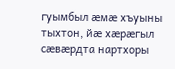гуымбыл æмæ хъуыны тыхтон, йæ хæрæгыл сæвæрдта нартхоры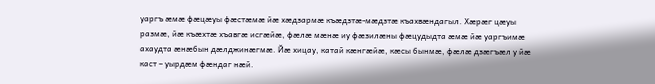уаргъ æмæ фæцæуы фæстæмæ йæ хæдзармæ къæдзтæ-мæдзтæ къахвæндагыл. Хæрæг цæуы размæ, йæ къæхтæ хъавгæ исгæйæ, фæлæ мæнæ иу фæзилæны фæцудыдта æмæ йæ уаргъимæ ахаудта æнæбын дæлджинæгмæ. Йæ хицау, катай кæнгæйæ, кæсы бынмæ, фæлæ дзæгъæл у йæ каст – уырдæм фæндаг нæй.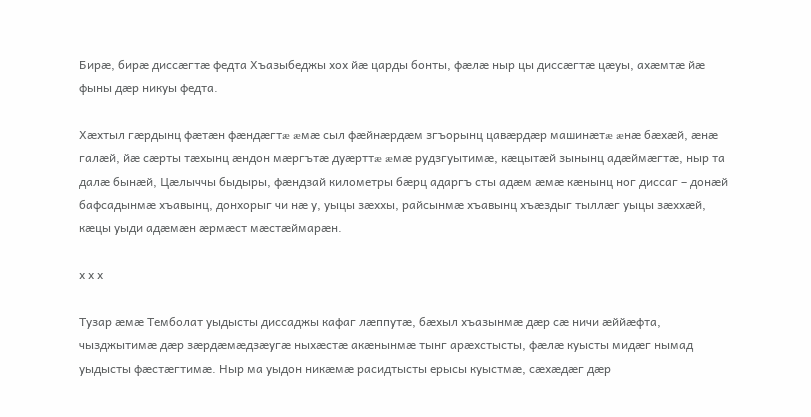Бирæ, бирæ диссæгтæ федта Хъазыбеджы хох йæ царды бонты, фæлæ ныр цы диссæгтæ цæуы, ахæмтæ йæ фыны дæр никуы федта.

Хæхтыл гæрдынц фæтæн фæндæгтæ æмæ сыл фæйнæрдæм згъорынц цавæрдæр машинæтæ æнæ бæхæй, æнæ галæй, йæ сæрты тæхынц æндон мæргътæ дуæрттæ æмæ рудзгуытимæ, кæцытæй зынынц адæймæгтæ, ныр та далæ бынæй, Цæлыччы быдыры, фæндзай километры бæрц адаргъ сты адæм æмæ кæнынц ног диссаг – донæй бафсадынмæ хъавынц, донхорыг чи нæ у, уыцы зæххы, райсынмæ хъавынц хъæздыг тыллæг уыцы зæххæй, кæцы уыди адæмæн æрмæст мæстæймарæн.

х х х

Тузар æмæ Темболат уыдысты диссаджы кафаг лæппутæ, бæхыл хъазынмæ дæр сæ ничи æййæфта, чызджытимæ дæр зæрдæмæдзæугæ ныхæстæ акæнынмæ тынг арæхстысты, фæлæ куысты мидæг нымад уыдысты фæстæгтимæ. Ныр ма уыдон никæмæ расидтысты ерысы куыстмæ, сæхæдæг дæр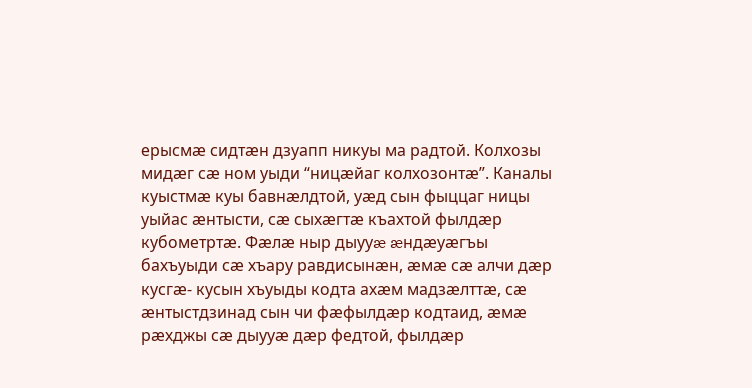ерысмæ сидтæн дзуапп никуы ма радтой. Колхозы мидæг сæ ном уыди “ницæйаг колхозонтæ”. Каналы куыстмæ куы бавнæлдтой, уæд сын фыццаг ницы уыйас æнтысти, сæ сыхæгтæ къахтой фылдæр кубометртæ. Фæлæ ныр дыууæ æндæуæгъы бахъуыди сæ хъару равдисынæн, æмæ сæ алчи дæр кусгæ- кусын хъуыды кодта ахæм мадзæлттæ, сæ æнтыстдзинад сын чи фæфылдæр кодтаид, æмæ рæхджы сæ дыууæ дæр федтой, фылдæр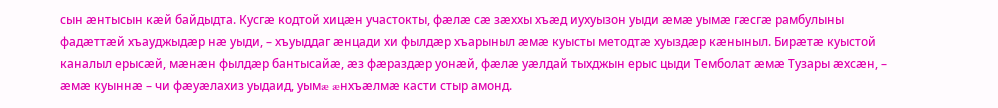сын æнтысын кæй байдыдта. Кусгæ кодтой хицæн участокты, фæлæ сæ зæххы хъæд иухуызон уыди æмæ уымæ гæсгæ рамбулыны фадæттæй хъауджыдæр нæ уыди, – хъуыддаг æнцади хи фылдæр хъарыныл æмæ куысты методтæ хуыздæр кæныныл. Бирæтæ куыстой каналыл ерысæй, мæнæн фылдæр бантысайæ, æз фæраздæр уонæй, фæлæ уæлдай тыхджын ерыс цыди Темболат æмæ Тузары æхсæн, – æмæ куыннæ – чи фæуæлахиз уыдаид, уымæ æнхъæлмæ касти стыр амонд.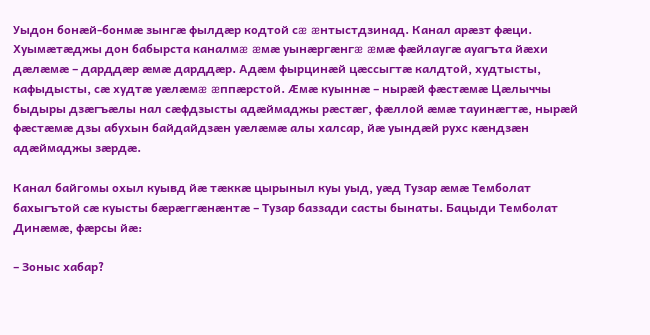Уыдон бонæй-бонмæ зынгæ фылдæр кодтой сæ æнтыстдзинад. Канал арæзт фæци. Хуымæтæджы дон бабырста каналмæ æмæ уынæргæнгæ æмæ фæйлаугæ ауагъта йæхи дæлæмæ – дарддæр æмæ дарддæр. Адæм фырцинæй цæссыгтæ калдтой, худтысты, кафыдысты, сæ худтæ уæлæмæ æппæрстой. Æмæ куыннæ – нырæй фæстæмæ Цæлыччы быдыры дзæгъæлы нал сæфдзысты адæймаджы рæстæг, фæллой æмæ тауинæгтæ, нырæй фæстæмæ дзы абухын байдайдзæн уæлæмæ алы халсар, йæ уындæй рухс кæндзæн адæймаджы зæрдæ.

Канал байгомы охыл куывд йæ тæккæ цырыныл куы уыд, уæд Тузар æмæ Темболат бахыгътой сæ куысты бæрæггæнæнтæ – Тузар баззади састы бынаты. Бацыди Темболат Динæмæ, фæрсы йæ:

– Зоныс хабар?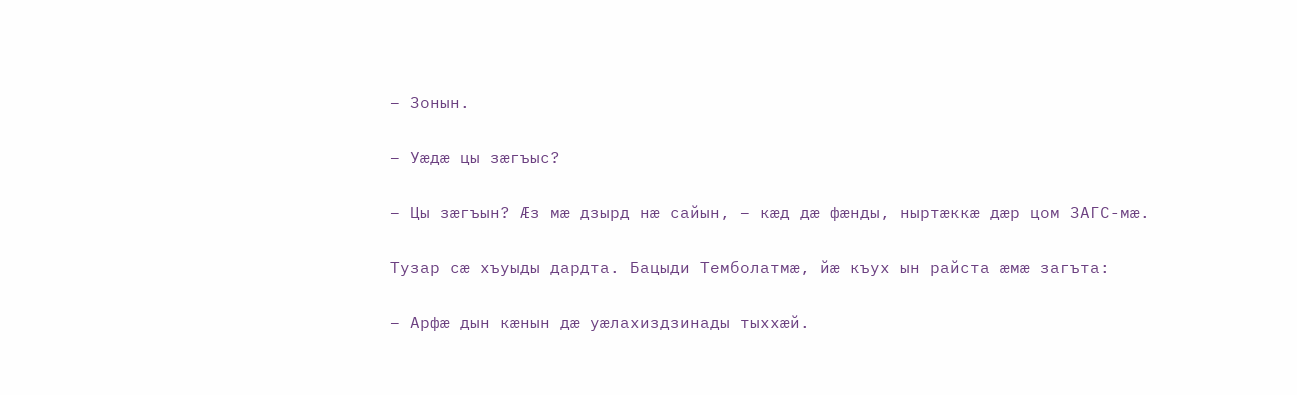– Зонын.

– Уæдæ цы зæгъыс?

– Цы зæгъын? Æз мæ дзырд нæ сайын, – кæд дæ фæнды, ныртæккæ дæр цом ЗАГС-мæ.

Тузар сæ хъуыды дардта. Бацыди Темболатмæ, йæ къух ын райста æмæ загъта:

– Арфæ дын кæнын дæ уæлахиздзинады тыххæй.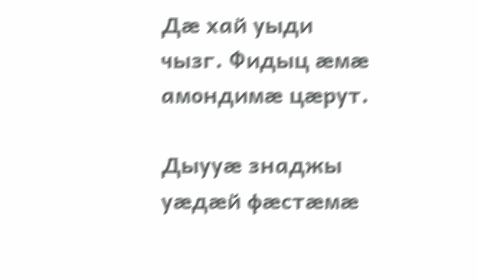Дæ хай уыди чызг. Фидыц æмæ амондимæ цæрут.

Дыууæ знаджы уæдæй фæстæмæ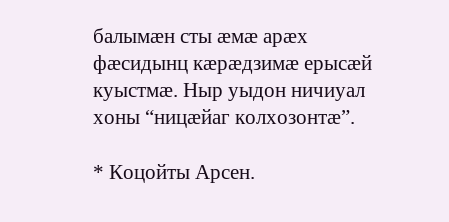балымæн сты æмæ арæх фæсидынц кæрæдзимæ ерысæй куыстмæ. Ныр уыдон ничиуал хоны “ницæйаг колхозонтæ”.

* Коцойты Арсен.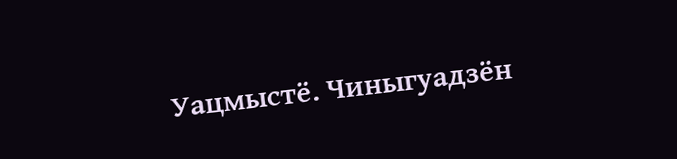Уацмыстё. Чиныгуадзён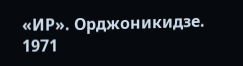«ИР». Орджоникидзе. 1971